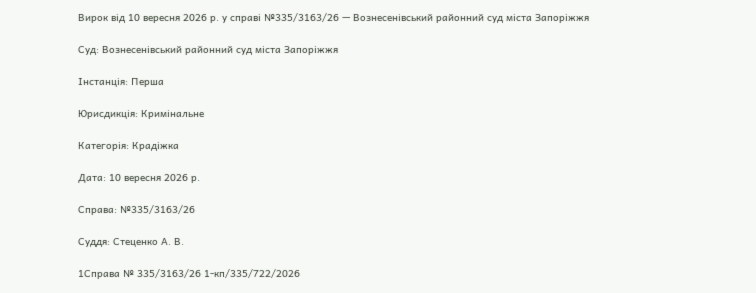Вирок від 10 вересня 2026 р. у справі №335/3163/26 — Вознесенівський районний суд міста Запоріжжя

Суд: Вознесенівський районний суд міста Запоріжжя

Інстанція: Перша

Юрисдикція: Кримінальне

Категорія: Крадіжка

Дата: 10 вересня 2026 р.

Справа: №335/3163/26

Суддя: Стеценко А. В.

1Справа № 335/3163/26 1-кп/335/722/2026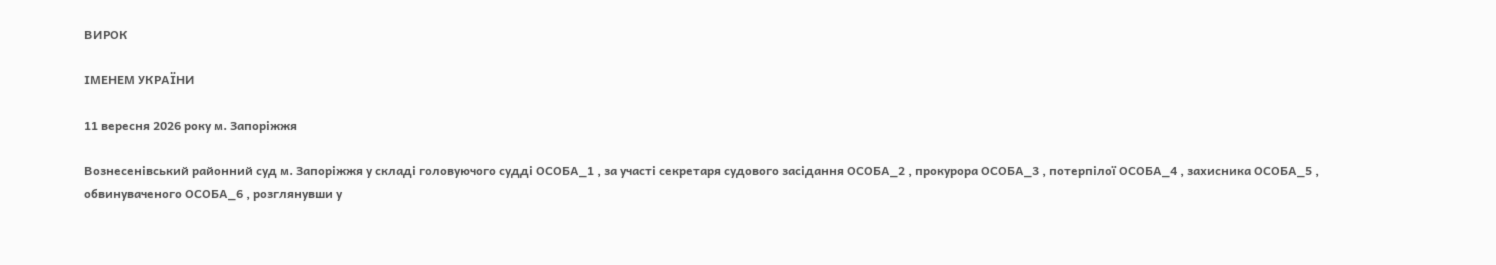ВИРОК

ІМЕНЕМ УКРАЇНИ

11 вересня 2026 року м. Запоріжжя

Вознесенівський районний суд м. Запоріжжя у складі головуючого судді ОСОБА_1 , за участі секретаря судового засідання ОСОБА_2 , прокурора ОСОБА_3 , потерпілої ОСОБА_4 , захисника ОСОБА_5 , обвинуваченого ОСОБА_6 , розглянувши у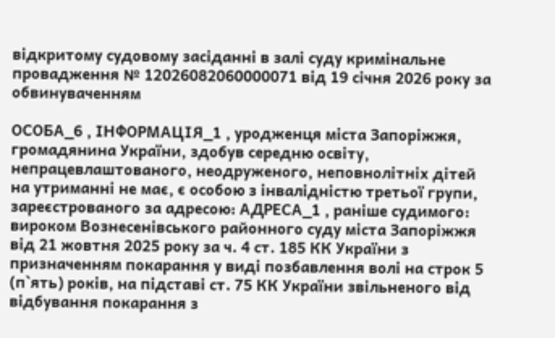відкритому судовому засіданні в залі суду кримінальне провадження № 12026082060000071 від 19 січня 2026 року за обвинуваченням

ОСОБА_6 , ІНФОРМАЦІЯ_1 , уродженця міста Запоріжжя, громадянина України, здобув середню освіту, непрацевлаштованого, неодруженого, неповнолітніх дітей на утриманні не має, є особою з інвалідністю третьої групи, зареєстрованого за адресою: АДРЕСА_1 , раніше судимого: вироком Вознесенівського районного суду міста Запоріжжя від 21 жовтня 2025 року за ч. 4 ст. 185 КК України з призначенням покарання у виді позбавлення волі на строк 5 (п`ять) років, на підставі ст. 75 КК України звільненого від відбування покарання з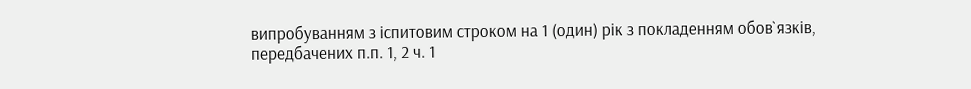випробуванням з іспитовим строком на 1 (один) рік з покладенням обов`язків, передбачених п.п. 1, 2 ч. 1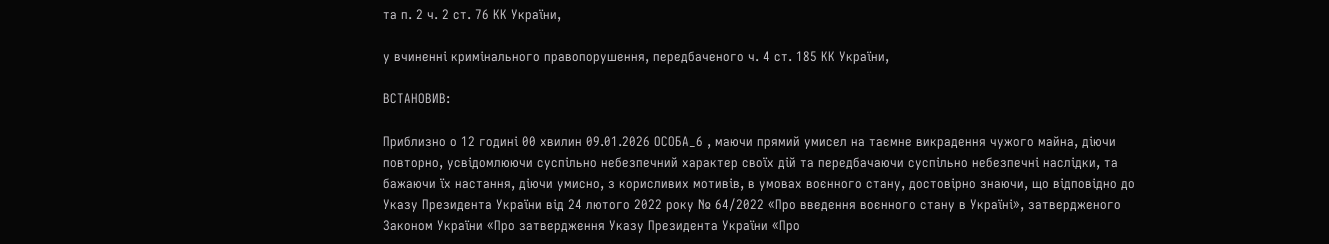та п. 2 ч. 2 ст. 76 КК України,

у вчиненні кримінального правопорушення, передбаченого ч. 4 ст. 185 КК України,

ВСТАНОВИВ:

Приблизно о 12 годині 00 хвилин 09.01.2026 ОСОБА_6 , маючи прямий умисел на таємне викрадення чужого майна, діючи повторно, усвідомлюючи суспільно небезпечний характер своїх дій та передбачаючи суспільно небезпечні наслідки, та бажаючи їх настання, діючи умисно, з корисливих мотивів, в умовах воєнного стану, достовірно знаючи, що відповідно до Указу Президента України від 24 лютого 2022 року № 64/2022 «Про введення воєнного стану в Україні», затвердженого Законом України «Про затвердження Указу Президента України «Про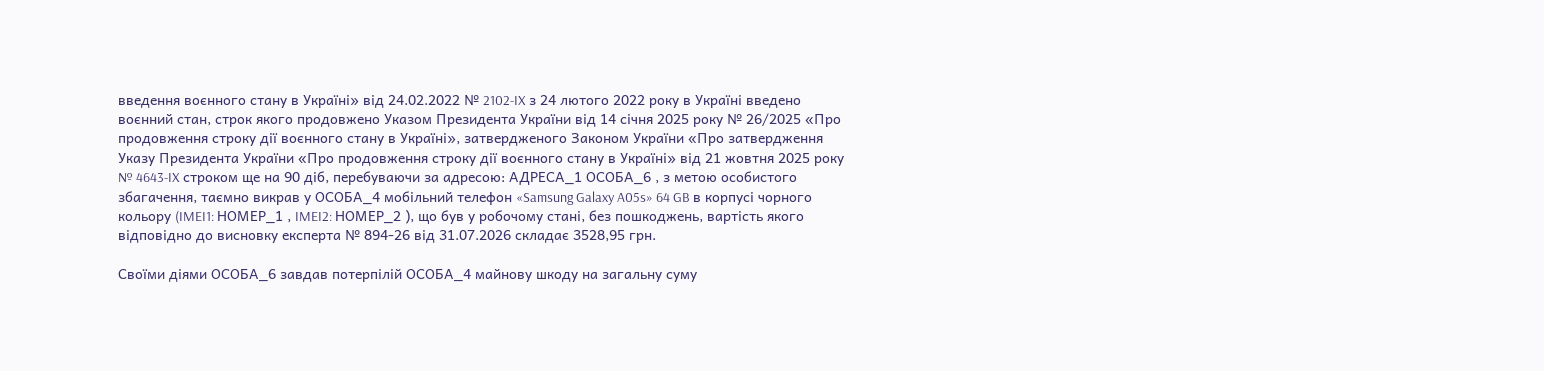введення воєнного стану в Україні» від 24.02.2022 № 2102-IX з 24 лютого 2022 року в Україні введено воєнний стан, строк якого продовжено Указом Президента України від 14 січня 2025 року № 26/2025 «Про продовження строку дії воєнного стану в Україні», затвердженого Законом України «Про затвердження Указу Президента України «Про продовження строку дії воєнного стану в Україні» від 21 жовтня 2025 року № 4643-IX строком ще на 90 діб, перебуваючи за адресою: АДРЕСА_1 ОСОБА_6 , з метою особистого збагачення, таємно викрав у ОСОБА_4 мобільний телефон «Samsung Galaxy A05s» 64 GB в корпусі чорного кольору (IMEI1: НОМЕР_1 , IMEI2: НОМЕР_2 ), що був у робочому стані, без пошкоджень, вартість якого відповідно до висновку експерта № 894-26 від 31.07.2026 складає 3528,95 грн.

Своїми діями ОСОБА_6 завдав потерпілій ОСОБА_4 майнову шкоду на загальну суму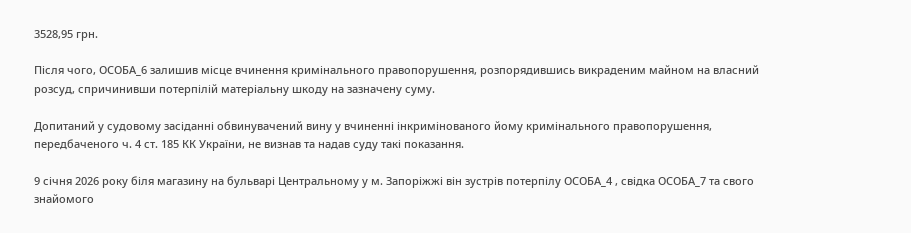3528,95 грн.

Після чого, ОСОБА_6 залишив місце вчинення кримінального правопорушення, розпорядившись викраденим майном на власний розсуд, спричинивши потерпілій матеріальну шкоду на зазначену суму.

Допитаний у судовому засіданні обвинувачений вину у вчиненні інкримінованого йому кримінального правопорушення, передбаченого ч. 4 ст. 185 КК України, не визнав та надав суду такі показання.

9 січня 2026 року біля магазину на бульварі Центральному у м. Запоріжжі він зустрів потерпілу ОСОБА_4 , свідка ОСОБА_7 та свого знайомого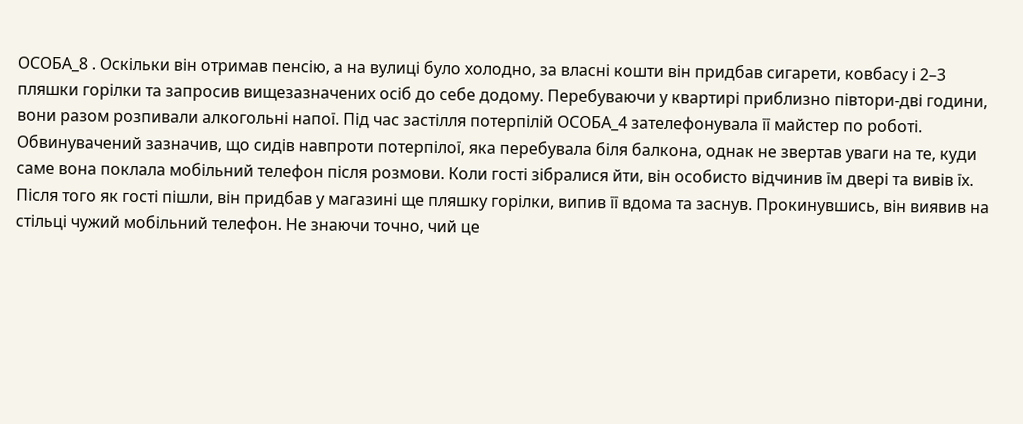ОСОБА_8 . Оскільки він отримав пенсію, а на вулиці було холодно, за власні кошти він придбав сигарети, ковбасу і 2–3 пляшки горілки та запросив вищезазначених осіб до себе додому. Перебуваючи у квартирі приблизно півтори-дві години, вони разом розпивали алкогольні напої. Під час застілля потерпілій ОСОБА_4 зателефонувала її майстер по роботі. Обвинувачений зазначив, що сидів навпроти потерпілої, яка перебувала біля балкона, однак не звертав уваги на те, куди саме вона поклала мобільний телефон після розмови. Коли гості зібралися йти, він особисто відчинив їм двері та вивів їх. Після того як гості пішли, він придбав у магазині ще пляшку горілки, випив її вдома та заснув. Прокинувшись, він виявив на стільці чужий мобільний телефон. Не знаючи точно, чий це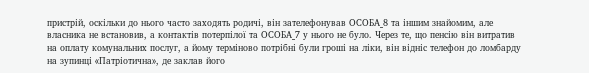пристрій, оскільки до нього часто заходять родичі, він зателефонував ОСОБА_8 та іншим знайомим, але власника не встановив, а контактів потерпілої та ОСОБА_7 у нього не було. Через те, що пенсію він витратив на оплату комунальних послуг, а йому терміново потрібні були гроші на ліки, він відніс телефон до ломбарду на зупинці «Патріотична», де заклав його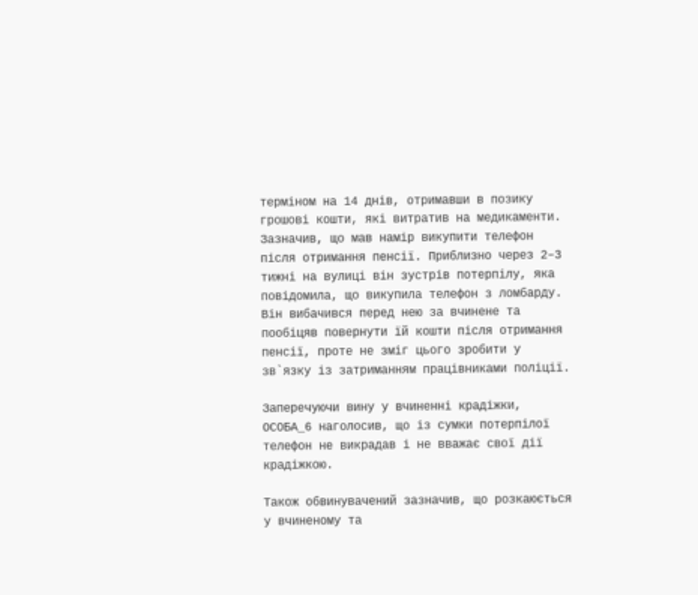терміном на 14 днів, отримавши в позику грошові кошти, які витратив на медикаменти. Зазначив, що мав намір викупити телефон після отримання пенсії. Приблизно через 2–3 тижні на вулиці він зустрів потерпілу, яка повідомила, що викупила телефон з ломбарду. Він вибачився перед нею за вчинене та пообіцяв повернути їй кошти після отримання пенсії, проте не зміг цього зробити у зв`язку із затриманням працівниками поліції.

Заперечуючи вину у вчиненні крадіжки, ОСОБА_6 наголосив, що із сумки потерпілої телефон не викрадав і не вважає свої дії крадіжкою.

Також обвинувачений зазначив, що розкаюється у вчиненому та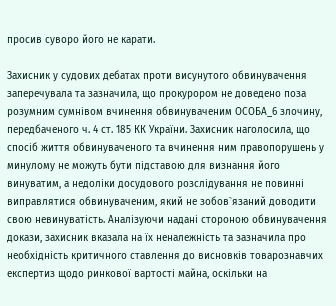просив суворо його не карати.

Захисник у судових дебатах проти висунутого обвинувачення заперечувала та зазначила, що прокурором не доведено поза розумним сумнівом вчинення обвинуваченим ОСОБА_6 злочину, передбаченого ч. 4 ст. 185 КК України. Захисник наголосила, що спосіб життя обвинуваченого та вчинення ним правопорушень у минулому не можуть бути підставою для визнання його винуватим, а недоліки досудового розслідування не повинні виправлятися обвинуваченим, який не зобов`язаний доводити свою невинуватість. Аналізуючи надані стороною обвинувачення докази, захисник вказала на їх неналежність та зазначила про необхідність критичного ставлення до висновків товарознавчих експертиз щодо ринкової вартості майна, оскільки на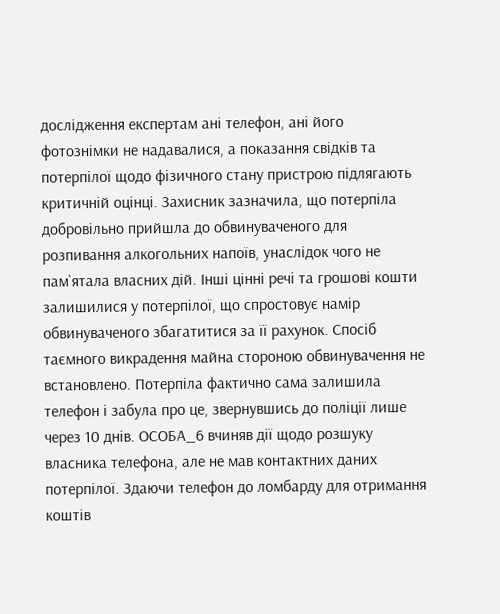дослідження експертам ані телефон, ані його фотознімки не надавалися, а показання свідків та потерпілої щодо фізичного стану пристрою підлягають критичній оцінці. Захисник зазначила, що потерпіла добровільно прийшла до обвинуваченого для розпивання алкогольних напоїв, унаслідок чого не пам`ятала власних дій. Інші цінні речі та грошові кошти залишилися у потерпілої, що спростовує намір обвинуваченого збагатитися за її рахунок. Спосіб таємного викрадення майна стороною обвинувачення не встановлено. Потерпіла фактично сама залишила телефон і забула про це, звернувшись до поліції лише через 10 днів. ОСОБА_6 вчиняв дії щодо розшуку власника телефона, але не мав контактних даних потерпілої. Здаючи телефон до ломбарду для отримання коштів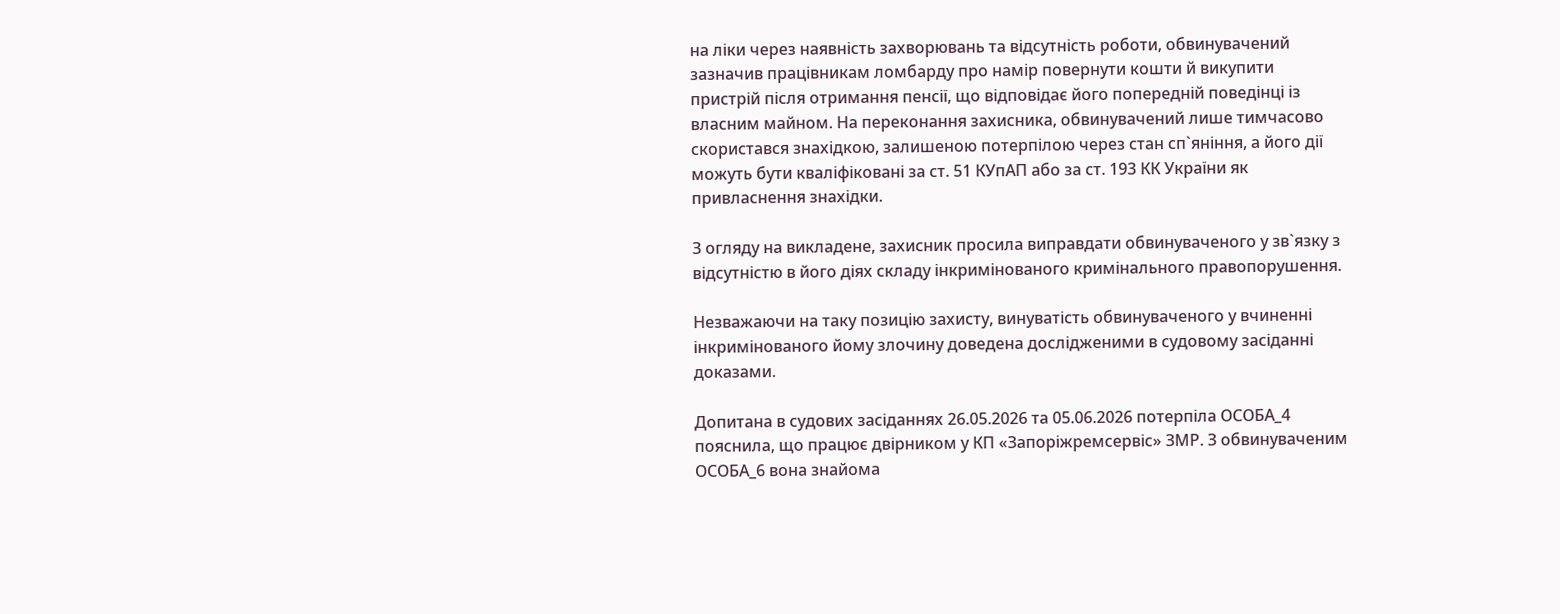на ліки через наявність захворювань та відсутність роботи, обвинувачений зазначив працівникам ломбарду про намір повернути кошти й викупити пристрій після отримання пенсії, що відповідає його попередній поведінці із власним майном. На переконання захисника, обвинувачений лише тимчасово скористався знахідкою, залишеною потерпілою через стан сп`яніння, а його дії можуть бути кваліфіковані за ст. 51 КУпАП або за ст. 193 КК України як привласнення знахідки.

З огляду на викладене, захисник просила виправдати обвинуваченого у зв`язку з відсутністю в його діях складу інкримінованого кримінального правопорушення.

Незважаючи на таку позицію захисту, винуватість обвинуваченого у вчиненні інкримінованого йому злочину доведена дослідженими в судовому засіданні доказами.

Допитана в судових засіданнях 26.05.2026 та 05.06.2026 потерпіла ОСОБА_4 пояснила, що працює двірником у КП «Запоріжремсервіс» ЗМР. З обвинуваченим ОСОБА_6 вона знайома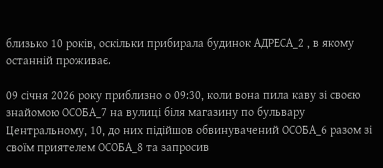близько 10 років, оскільки прибирала будинок АДРЕСА_2 , в якому останній проживає.

09 січня 2026 року приблизно о 09:30, коли вона пила каву зі своєю знайомою ОСОБА_7 на вулиці біля магазину по бульвару Центральному, 10, до них підійшов обвинувачений ОСОБА_6 разом зі своїм приятелем ОСОБА_8 та запросив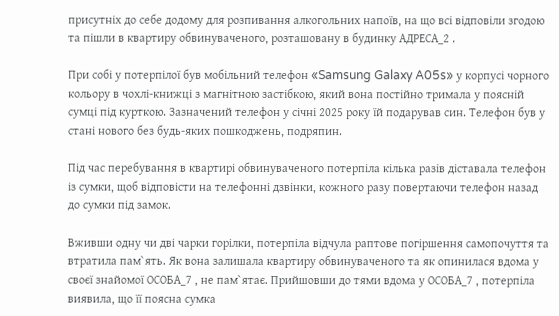присутніх до себе додому для розпивання алкогольних напоїв, на що всі відповіли згодою та пішли в квартиру обвинуваченого, розташовану в будинку АДРЕСА_2 .

При собі у потерпілої був мобільний телефон «Samsung Galaxy A05s» у корпусі чорного кольору в чохлі-книжці з магнітною застібкою, який вона постійно тримала у поясній сумці під курткою. Зазначений телефон у січні 2025 року їй подарував син. Телефон був у стані нового без будь-яких пошкоджень, подряпин.

Під час перебування в квартирі обвинуваченого потерпіла кілька разів діставала телефон із сумки, щоб відповісти на телефонні дзвінки, кожного разу повертаючи телефон назад до сумки під замок.

Вживши одну чи дві чарки горілки, потерпіла відчула раптове погіршення самопочуття та втратила пам`ять. Як вона залишала квартиру обвинуваченого та як опинилася вдома у своєї знайомої ОСОБА_7 , не пам`ятає. Прийшовши до тями вдома у ОСОБА_7 , потерпіла виявила, що її поясна сумка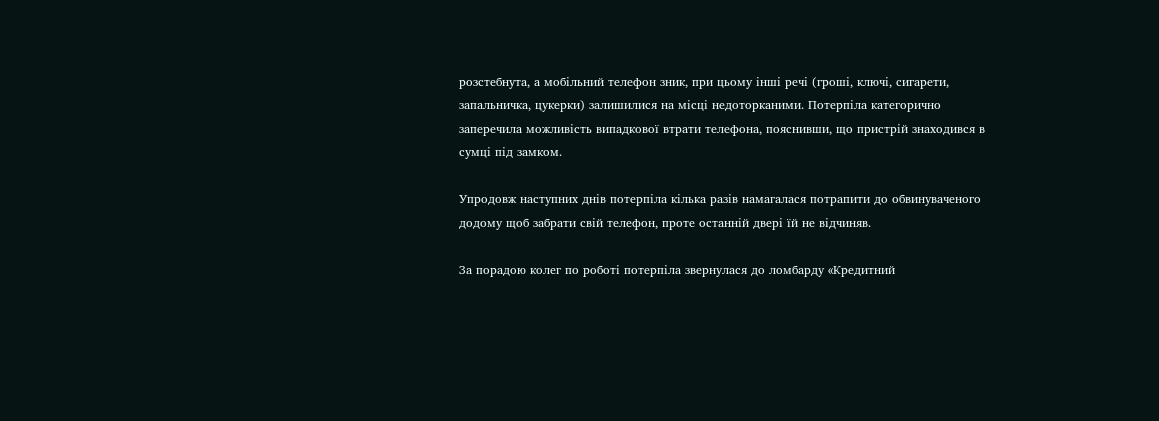розстебнута, а мобільний телефон зник, при цьому інші речі (гроші, ключі, сигарети, запальничка, цукерки) залишилися на місці недоторканими. Потерпіла категорично заперечила можливість випадкової втрати телефона, пояснивши, що пристрій знаходився в сумці під замком.

Упродовж наступних днів потерпіла кілька разів намагалася потрапити до обвинуваченого додому щоб забрати свій телефон, проте останній двері їй не відчиняв.

За порадою колег по роботі потерпіла звернулася до ломбарду «Кредитний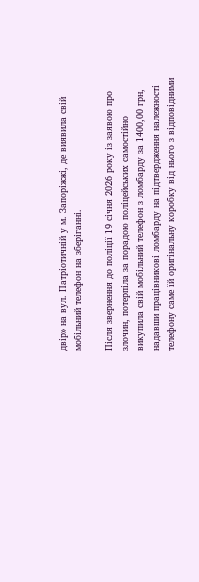двір» на вул. Патріотичній у м. Запоріжжі, де виявила свій мобільний телефон на зберіганні.

Після звернення до поліції 19 січня 2026 року із заявою про злочин, потерпіла за порадою поліцейських самостійно викупила свій мобільний телефон з ломбарду за 1400,00 грн, надавши працівникові ломбарду на підтвердження належності телефону саме їй оригінальну коробку від нього з відповідними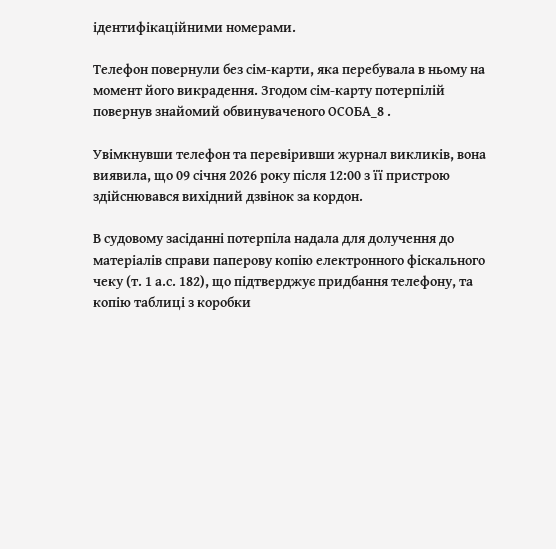ідентифікаційними номерами.

Телефон повернули без сім-карти, яка перебувала в ньому на момент його викрадення. Згодом сім-карту потерпілій повернув знайомий обвинуваченого ОСОБА_8 .

Увімкнувши телефон та перевіривши журнал викликів, вона виявила, що 09 січня 2026 року після 12:00 з її пристрою здійснювався вихідний дзвінок за кордон.

В судовому засіданні потерпіла надала для долучення до матеріалів справи паперову копію електронного фіскального чеку (т. 1 а.с. 182), що підтверджує придбання телефону, та копію таблиці з коробки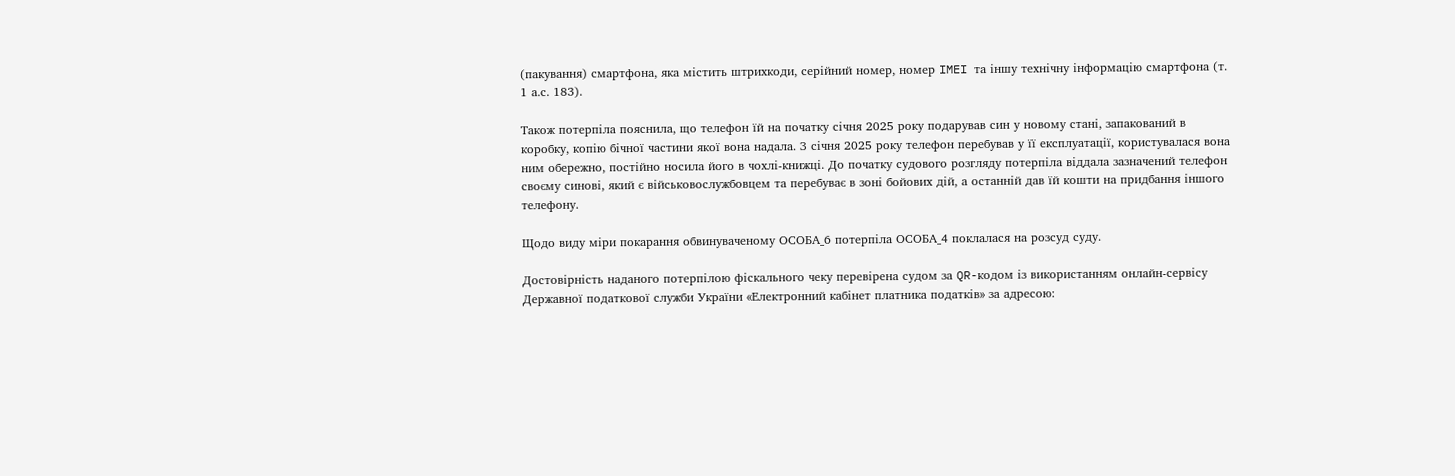(пакування) смартфона, яка містить штрихкоди, серійний номер, номер IMEI та іншу технічну інформацію смартфона (т. 1 а.с. 183).

Також потерпіла пояснила, що телефон їй на початку січня 2025 року подарував син у новому стані, запакований в коробку, копію бічної частини якої вона надала. З січня 2025 року телефон перебував у її експлуатації, користувалася вона ним обережно, постійно носила його в чохлі-книжці. До початку судового розгляду потерпіла віддала зазначений телефон своєму синові, який є військовослужбовцем та перебуває в зоні бойових дій, а останній дав їй кошти на придбання іншого телефону.

Щодо виду міри покарання обвинуваченому ОСОБА_6 потерпіла ОСОБА_4 поклалася на розсуд суду.

Достовірність наданого потерпілою фіскального чеку перевірена судом за QR-кодом із використанням онлайн-сервісу Державної податкової служби України «Електронний кабінет платника податків» за адресою: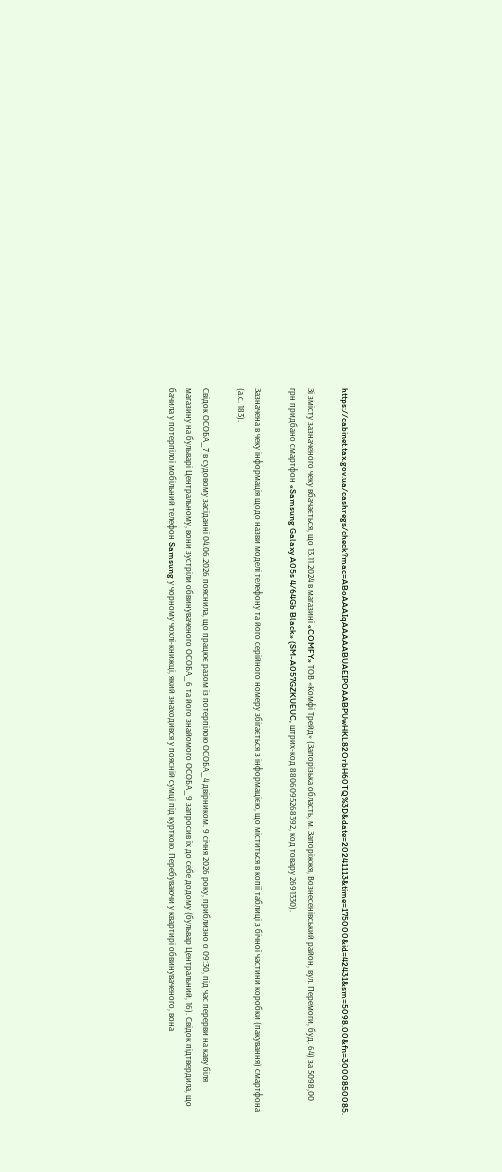https://cabinet.tax.gov.ua/cashregs/check?mac=ABoAAAIqAAAAABUAEIPOAABPUwHKL82OrbH60TQ%3D&date=20241113&time=175000&id=42431&sm=5098.00&fn=3000850085.

Зі змісту зазначеного чеку вбачається, що 13.11.2024 в магазині «COMFY» ТОВ «Комфі Трейд» (Запорізька область, м. Запоріжжя, Вознесенівський район, вул. Перемоги, буд. 64) за 5098,00 грн придбано смартфон «Samsung Galaxy A05s 4/64Gb Black» (SM-A057GZKUEUC, штрих-код 8806095268392, код товару 2691330).

Зазначена в чеку інформація щодо назви моделі телефону та його серійного номеру збігається з інформацією, що міститься в копії таблиці з бічної частини коробки (пакування) смартфона (а.с. 183).

Свідок ОСОБА_7 в судовому засіданні 04.06.2026 пояснила, що працює разом із потерпілою ОСОБА_4 двірником. 9 січня 2026 року, приблизно о 09:30, під час перерви на каву біля магазину на бульварі Центральному, вони зустріли обвинуваченого ОСОБА_6 та його знайомого ОСОБА_9 запросив їх до себе додому (бульвар Центральний, 16). Свідок підтвердила, що бачила у потерпілої мобільний телефон Samsung у чорному чохлі-книжці, який знаходився у поясній сумці під курткою. Перебуваючи у квартирі обвинуваченого, вона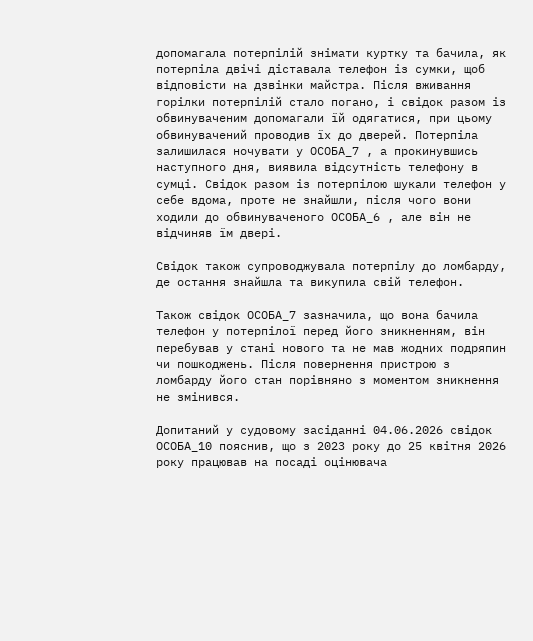допомагала потерпілій знімати куртку та бачила, як потерпіла двічі діставала телефон із сумки, щоб відповісти на дзвінки майстра. Після вживання горілки потерпілій стало погано, і свідок разом із обвинуваченим допомагали їй одягатися, при цьому обвинувачений проводив їх до дверей. Потерпіла залишилася ночувати у ОСОБА_7 , а прокинувшись наступного дня, виявила відсутність телефону в сумці. Свідок разом із потерпілою шукали телефон у себе вдома, проте не знайшли, після чого вони ходили до обвинуваченого ОСОБА_6 , але він не відчиняв їм двері.

Свідок також супроводжувала потерпілу до ломбарду, де остання знайшла та викупила свій телефон.

Також свідок ОСОБА_7 зазначила, що вона бачила телефон у потерпілої перед його зникненням, він перебував у стані нового та не мав жодних подряпин чи пошкоджень. Після повернення пристрою з ломбарду його стан порівняно з моментом зникнення не змінився.

Допитаний у судовому засіданні 04.06.2026 свідок ОСОБА_10 пояснив, що з 2023 року до 25 квітня 2026 року працював на посаді оцінювача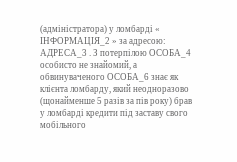(адміністратора) у ломбарді « ІНФОРМАЦІЯ_2 » за адресою: АДРЕСА_3 . З потерпілою ОСОБА_4 особисто не знайомий, а обвинуваченого ОСОБА_6 знає як клієнта ломбарду, який неодноразово (щонайменше 5 разів за пів року) брав у ломбарді кредити під заставу свого мобільного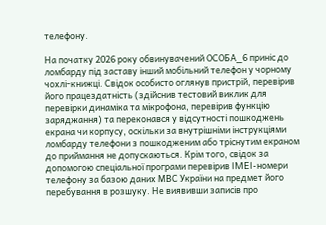телефону.

На початку 2026 року обвинувачений ОСОБА_6 приніс до ломбарду під заставу інший мобільний телефон у чорному чохлі-книжці. Свідок особисто оглянув пристрій, перевірив його працездатність (здійснив тестовий виклик для перевірки динаміка та мікрофона, перевірив функцію заряджання) та переконався у відсутності пошкоджень екрана чи корпусу, оскільки за внутрішніми інструкціями ломбарду телефони з пошкодженим або тріснутим екраном до приймання не допускаються. Крім того, свідок за допомогою спеціальної програми перевірив IMEI-номери телефону за базою даних МВС України на предмет його перебування в розшуку. Не виявивши записів про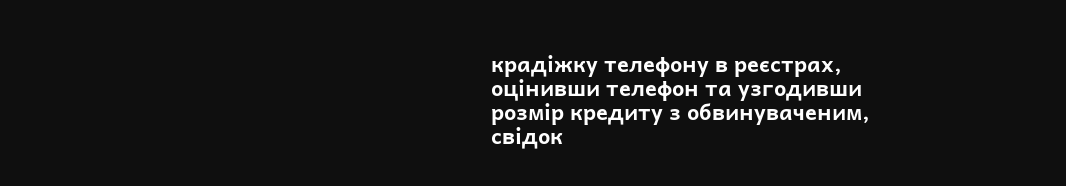крадіжку телефону в реєстрах, оцінивши телефон та узгодивши розмір кредиту з обвинуваченим, свідок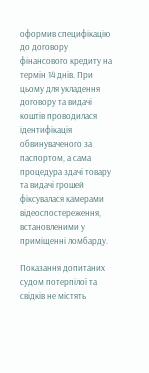оформив специфікацію до договору фінансового кредиту на термін 14 днів. При цьому для укладення договору та видачі коштів проводилася ідентифікація обвинуваченого за паспортом, а сама процедура здачі товару та видачі грошей фіксувалася камерами відеоспостереження, встановленими у приміщенні ломбарду.

Показання допитаних судом потерпілої та свідків не містять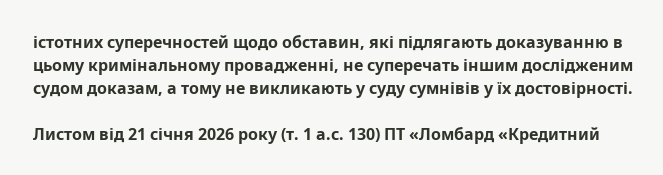істотних суперечностей щодо обставин, які підлягають доказуванню в цьому кримінальному провадженні, не суперечать іншим дослідженим судом доказам, а тому не викликають у суду сумнівів у їх достовірності.

Листом від 21 січня 2026 року (т. 1 а.с. 130) ПТ «Ломбард «Кредитний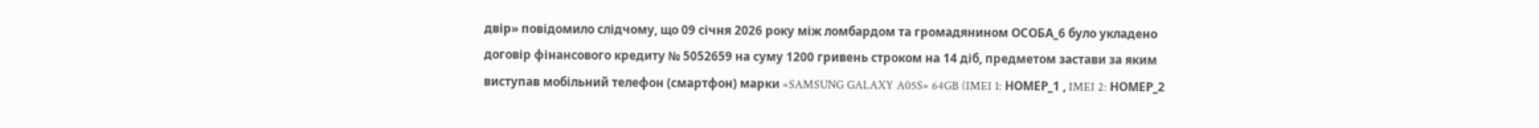двір» повідомило слідчому, що 09 січня 2026 року між ломбардом та громадянином ОСОБА_6 було укладено договір фінансового кредиту № 5052659 на суму 1200 гривень строком на 14 діб, предметом застави за яким виступав мобільний телефон (смартфон) марки «SAMSUNG GALAXY A05S» 64GB (IMEI 1: НОМЕР_1 , IMEI 2: НОМЕР_2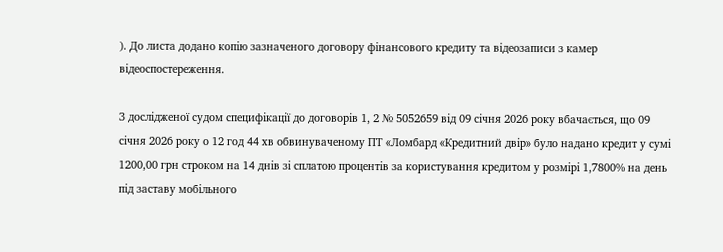). До листа додано копію зазначеного договору фінансового кредиту та відеозаписи з камер відеоспостереження.

З дослідженої судом специфікації до договорів 1, 2 № 5052659 від 09 січня 2026 року вбачається, що 09 січня 2026 року о 12 год 44 хв обвинуваченому ПТ «Ломбард «Кредитний двір» було надано кредит у сумі 1200,00 грн строком на 14 днів зі сплатою процентів за користування кредитом у розмірі 1,7800% на день під заставу мобільного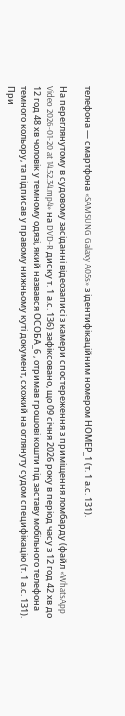телефона — смартфона «SAMSUNG Galaxy A05s» з ідентифікаційним номером НОМЕР_1 (т. 1 а.с. 131).

На переглянутому в судовому засіданні відеозаписі з камери спостереження з приміщення ломбарду (файл «WhatsApp Video 2026-01-20 at 14.52.34.mp4» на DVD-R диску т. 1 а.с. 136) зафіксовано, що 09 січня 2026 року в період часу з 12 год 42 хв до 12 год 48 хв чоловік у темному одязі, який назвався ОСОБА_6 , отримав грошові кошти під заставу мобільного телефона темного кольору, та підписав у правому нижньому куті документ, схожий на оглянуту судом специфікацію (т. 1 а.с. 131). При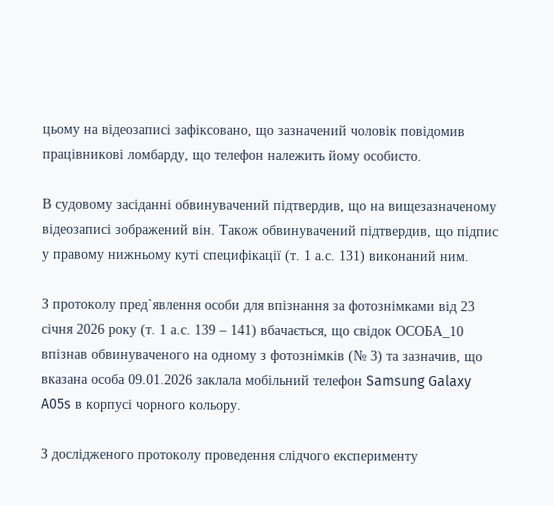цьому на відеозаписі зафіксовано, що зазначений чоловік повідомив працівникові ломбарду, що телефон належить йому особисто.

В судовому засіданні обвинувачений підтвердив, що на вищезазначеному відеозаписі зображений він. Також обвинувачений підтвердив, що підпис у правому нижньому куті специфікації (т. 1 а.с. 131) виконаний ним.

З протоколу пред`явлення особи для впізнання за фотознімками від 23 січня 2026 року (т. 1 а.с. 139 – 141) вбачається, що свідок ОСОБА_10 впізнав обвинуваченого на одному з фотознімків (№ 3) та зазначив, що вказана особа 09.01.2026 заклала мобільний телефон Samsung Galaxy A05s в корпусі чорного кольору.

З дослідженого протоколу проведення слідчого експерименту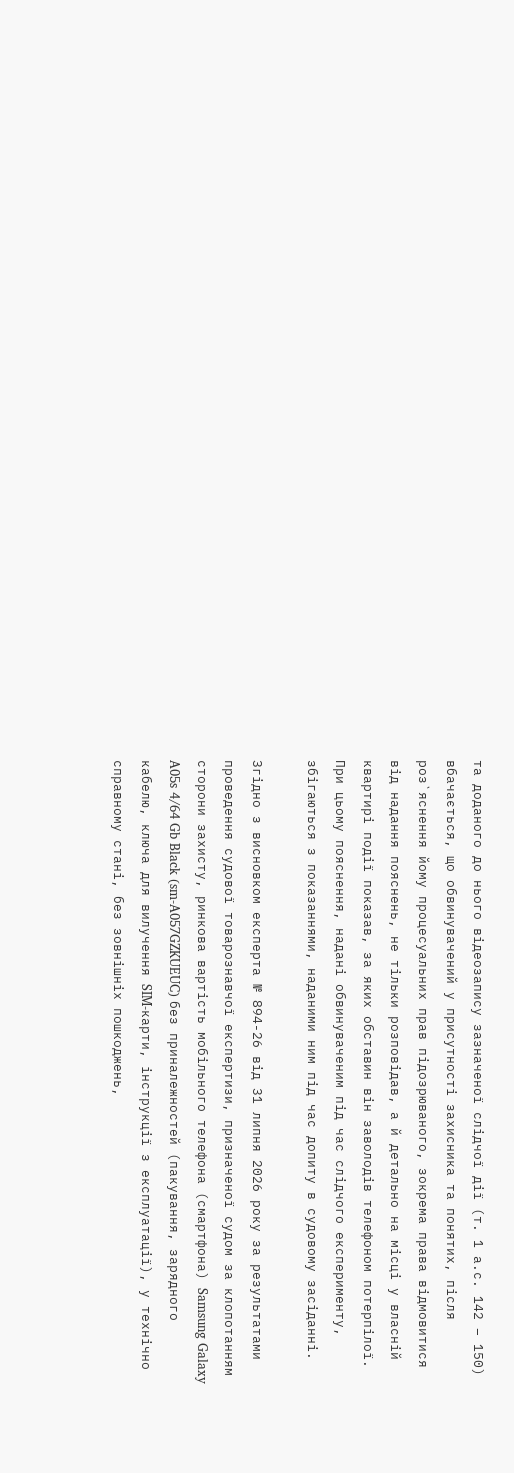та доданого до нього відеозапису зазначеної слідчої дії (т. 1 а.с. 142 – 150) вбачається, що обвинувачений у присутності захисника та понятих, після роз`яснення йому процесуальних прав підозрюваного, зокрема права відмовитися від надання пояснень, не тільки розповідав, а й детально на місці у власній квартирі події показав, за яких обставин він заволодів телефоном потерпілої. При цьому пояснення, надані обвинуваченим під час слідчого експерименту, збігаються з показаннями, наданими ним під час допиту в судовому засіданні.

Згідно з висновком експерта № 894-26 від 31 липня 2026 року за результатами проведення судової товарознавчої експертизи, призначеної судом за клопотанням сторони захисту, ринкова вартість мобільного телефона (смартфона) Samsung Galaxy A05s 4/64 Gb Black (sm-A057GZKUEUC) без приналежностей (пакування, зарядного кабелю, ключа для вилучення SIM-карти, інструкції з експлуатації), у технічно справному стані, без зовнішніх пошкоджень,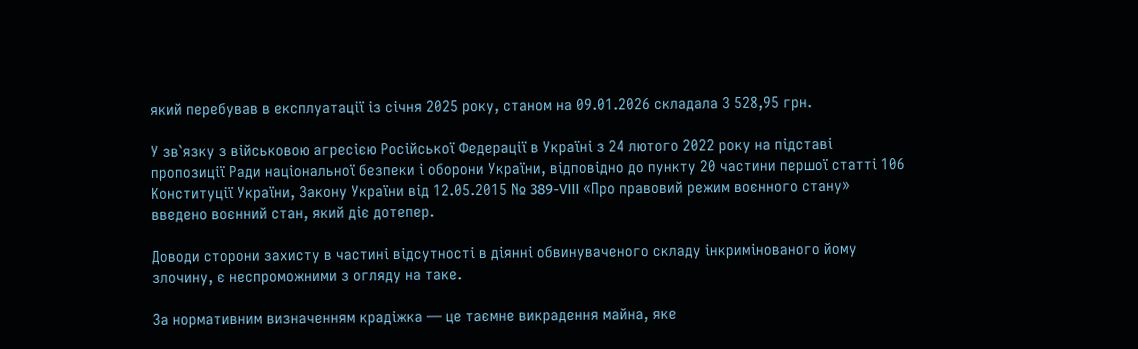який перебував в експлуатації із січня 2025 року, станом на 09.01.2026 складала 3 528,95 грн.

У зв`язку з військовою агресією Російської Федерації в Україні з 24 лютого 2022 року на підставі пропозиції Ради національної безпеки і оборони України, відповідно до пункту 20 частини першої статті 106 Конституції України, Закону України від 12.05.2015 № 389-VIII «Про правовий режим воєнного стану» введено воєнний стан, який діє дотепер.

Доводи сторони захисту в частині відсутності в діянні обвинуваченого складу інкримінованого йому злочину, є неспроможними з огляду на таке.

За нормативним визначенням крадіжка — це таємне викрадення майна, яке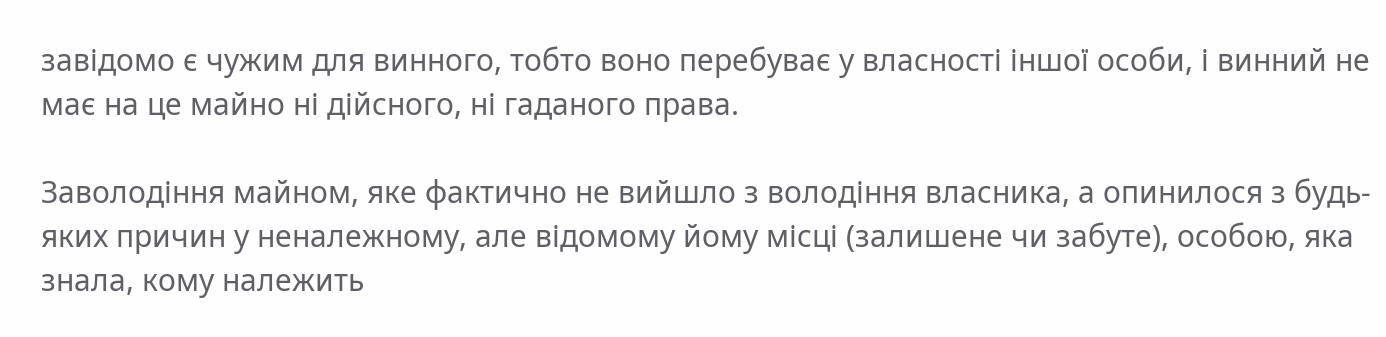завідомо є чужим для винного, тобто воно перебуває у власності іншої особи, і винний не має на це майно ні дійсного, ні гаданого права.

Заволодіння майном, яке фактично не вийшло з володіння власника, а опинилося з будь-яких причин у неналежному, але відомому йому місці (залишене чи забуте), особою, яка знала, кому належить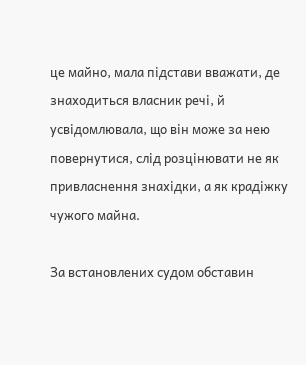це майно, мала підстави вважати, де знаходиться власник речі, й усвідомлювала, що він може за нею повернутися, слід розцінювати не як привласнення знахідки, а як крадіжку чужого майна.

За встановлених судом обставин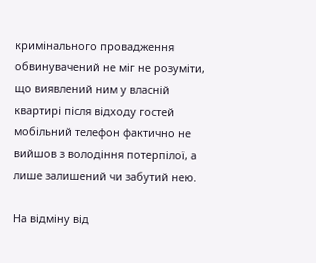кримінального провадження обвинувачений не міг не розуміти, що виявлений ним у власній квартирі після відходу гостей мобільний телефон фактично не вийшов з володіння потерпілої, а лише залишений чи забутий нею.

На відміну від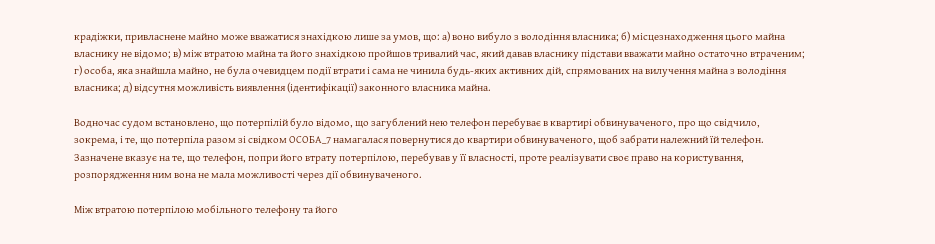крадіжки, привласнене майно може вважатися знахідкою лише за умов, що: а) воно вибуло з володіння власника; б) місцезнаходження цього майна власнику не відомо; в) між втратою майна та його знахідкою пройшов тривалий час, який давав власнику підстави вважати майно остаточно втраченим; г) особа, яка знайшла майно, не була очевидцем події втрати і сама не чинила будь-яких активних дій, спрямованих на вилучення майна з володіння власника; д) відсутня можливість виявлення (ідентифікації) законного власника майна.

Водночас судом встановлено, що потерпілій було відомо, що загублений нею телефон перебуває в квартирі обвинуваченого, про що свідчило, зокрема, і те, що потерпіла разом зі свідком ОСОБА_7 намагалася повернутися до квартири обвинуваченого, щоб забрати належний їй телефон. Зазначене вказує на те, що телефон, попри його втрату потерпілою, перебував у її власності, проте реалізувати своє право на користування, розпорядження ним вона не мала можливості через дії обвинуваченого.

Між втратою потерпілою мобільного телефону та його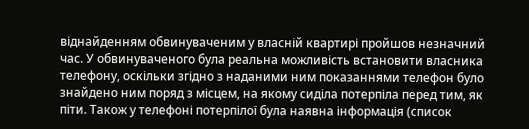віднайденням обвинуваченим у власній квартирі пройшов незначний час. У обвинуваченого була реальна можливість встановити власника телефону, оскільки згідно з наданими ним показаннями телефон було знайдено ним поряд з місцем, на якому сиділа потерпіла перед тим, як піти. Також у телефоні потерпілої була наявна інформація (список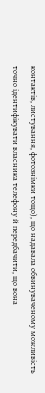контактів, листування, фотознімки тощо), що надавала обвинуваченому можливість точно ідентифікувати власника телефону й передбачити, що вона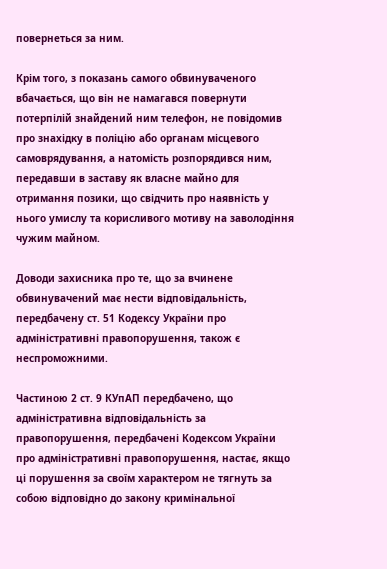повернеться за ним.

Крім того, з показань самого обвинуваченого вбачається, що він не намагався повернути потерпілій знайдений ним телефон, не повідомив про знахідку в поліцію або органам місцевого самоврядування, а натомість розпорядився ним, передавши в заставу як власне майно для отримання позики, що свідчить про наявність у нього умислу та корисливого мотиву на заволодіння чужим майном.

Доводи захисника про те, що за вчинене обвинувачений має нести відповідальність, передбачену ст. 51 Кодексу України про адміністративні правопорушення, також є неспроможними.

Частиною 2 ст. 9 КУпАП передбачено, що адміністративна відповідальність за правопорушення, передбачені Кодексом України про адміністративні правопорушення, настає, якщо ці порушення за своїм характером не тягнуть за собою відповідно до закону кримінальної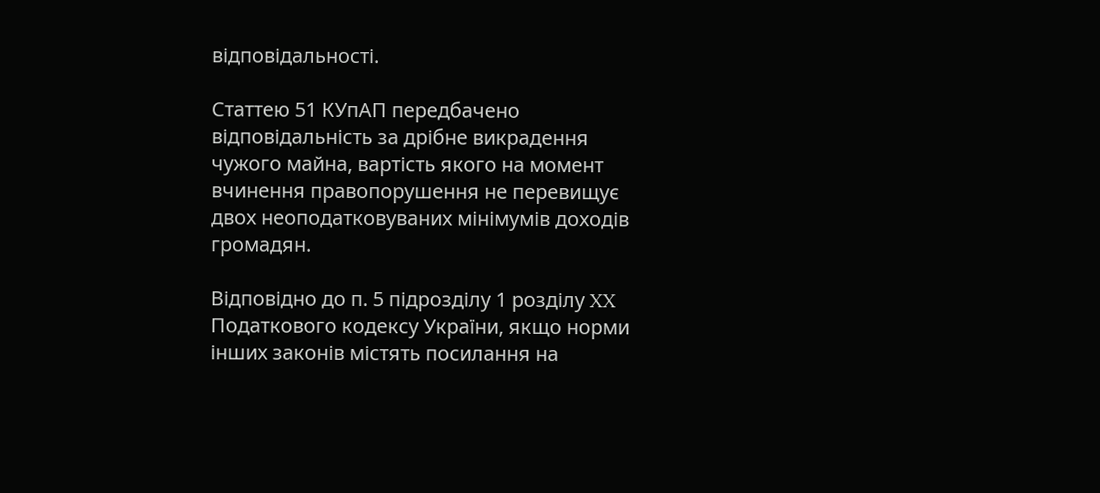відповідальності.

Статтею 51 КУпАП передбачено відповідальність за дрібне викрадення чужого майна, вартість якого на момент вчинення правопорушення не перевищує двох неоподатковуваних мінімумів доходів громадян.

Відповідно до п. 5 підрозділу 1 розділу XX Податкового кодексу України, якщо норми інших законів містять посилання на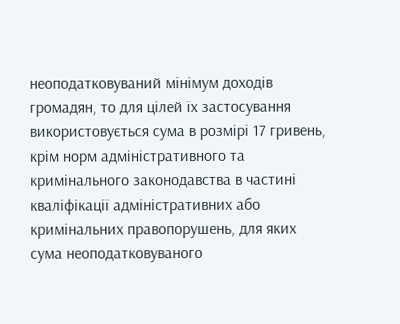неоподатковуваний мінімум доходів громадян, то для цілей їх застосування використовується сума в розмірі 17 гривень, крім норм адміністративного та кримінального законодавства в частині кваліфікації адміністративних або кримінальних правопорушень, для яких сума неоподатковуваного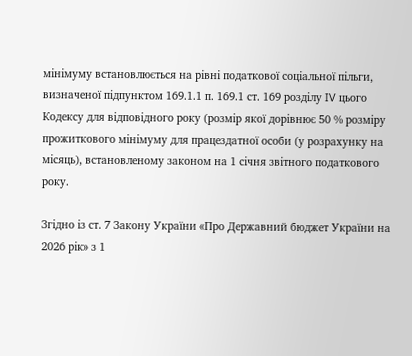мінімуму встановлюється на рівні податкової соціальної пільги, визначеної підпунктом 169.1.1 п. 169.1 ст. 169 розділу IV цього Кодексу для відповідного року (розмір якої дорівнює 50 % розміру прожиткового мінімуму для працездатної особи (у розрахунку на місяць), встановленому законом на 1 січня звітного податкового року.

Згідно із ст. 7 Закону України «Про Державний бюджет України на 2026 рік» з 1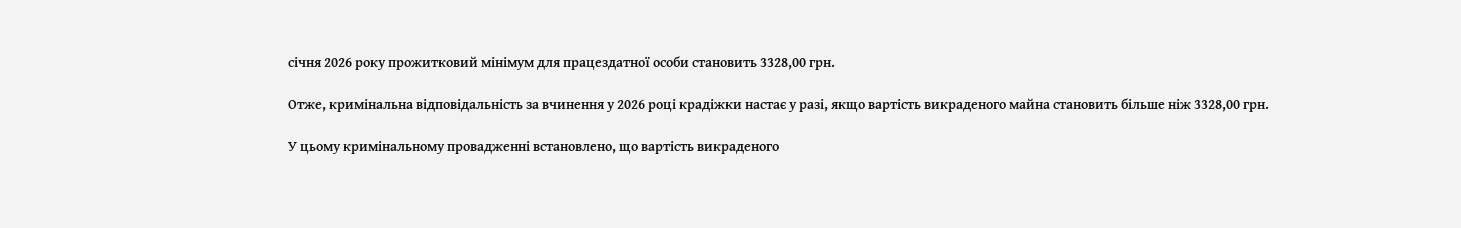січня 2026 року прожитковий мінімум для працездатної особи становить 3328,00 грн.

Отже, кримінальна відповідальність за вчинення у 2026 році крадіжки настає у разі, якщо вартість викраденого майна становить більше ніж 3328,00 грн.

У цьому кримінальному провадженні встановлено, що вартість викраденого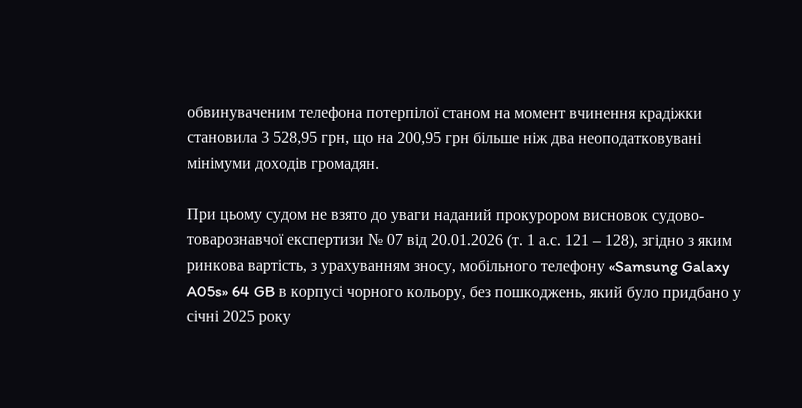обвинуваченим телефона потерпілої станом на момент вчинення крадіжки становила 3 528,95 грн, що на 200,95 грн більше ніж два неоподатковувані мінімуми доходів громадян.

При цьому судом не взято до уваги наданий прокурором висновок судово-товарознавчої експертизи № 07 від 20.01.2026 (т. 1 а.с. 121 – 128), згідно з яким ринкова вартість, з урахуванням зносу, мобільного телефону «Samsung Galaxy A05s» 64 GB в корпусі чорного кольору, без пошкоджень, який було придбано у січні 2025 року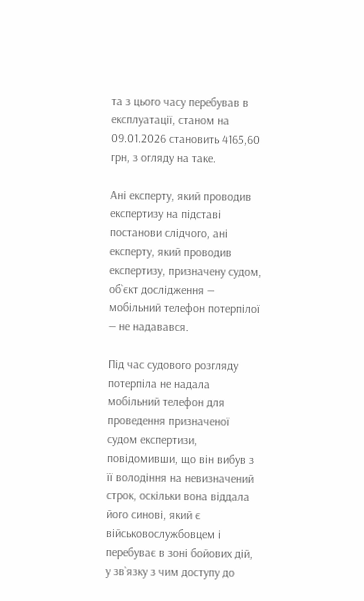та з цього часу перебував в експлуатації, станом на 09.01.2026 становить 4165,60 грн, з огляду на таке.

Ані експерту, який проводив експертизу на підставі постанови слідчого, ані експерту, який проводив експертизу, призначену судом, об`єкт дослідження — мобільний телефон потерпілої — не надавався.

Під час судового розгляду потерпіла не надала мобільний телефон для проведення призначеної судом експертизи, повідомивши, що він вибув з її володіння на невизначений строк, оскільки вона віддала його синові, який є військовослужбовцем і перебуває в зоні бойових дій, у зв`язку з чим доступу до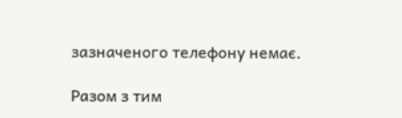зазначеного телефону немає.

Разом з тим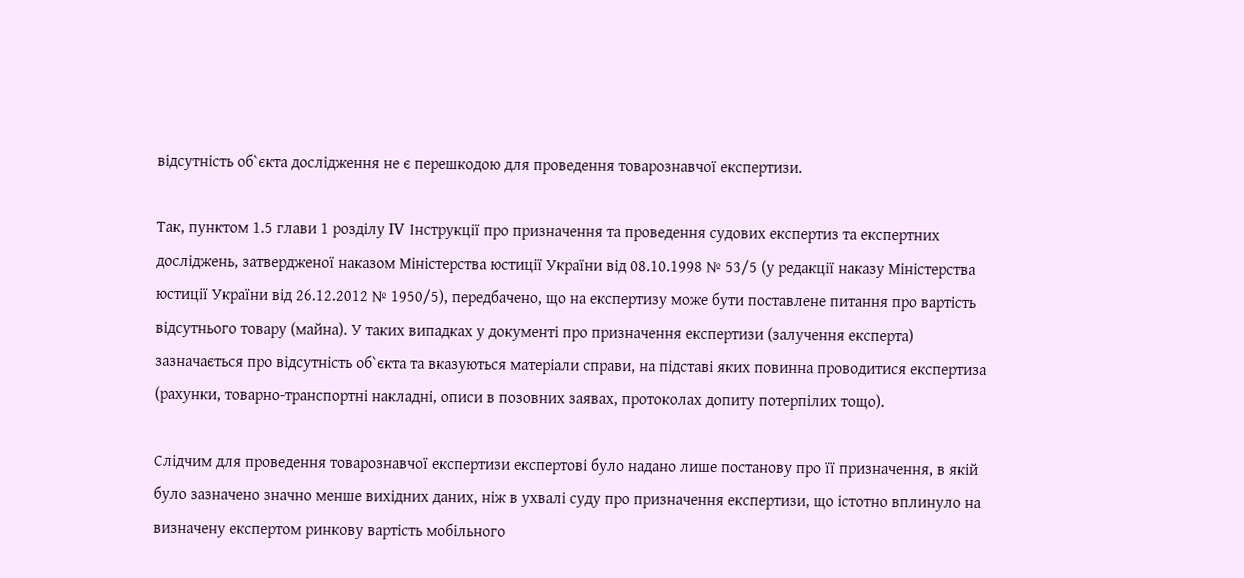відсутність об`єкта дослідження не є перешкодою для проведення товарознавчої експертизи.

Так, пунктом 1.5 глави 1 розділу IV Інструкції про призначення та проведення судових експертиз та експертних досліджень, затвердженої наказом Міністерства юстиції України від 08.10.1998 № 53/5 (у редакції наказу Міністерства юстиції України від 26.12.2012 № 1950/5), передбачено, що на експертизу може бути поставлене питання про вартість відсутнього товару (майна). У таких випадках у документі про призначення експертизи (залучення експерта) зазначається про відсутність об`єкта та вказуються матеріали справи, на підставі яких повинна проводитися експертиза (рахунки, товарно-транспортні накладні, описи в позовних заявах, протоколах допиту потерпілих тощо).

Слідчим для проведення товарознавчої експертизи експертові було надано лише постанову про її призначення, в якій було зазначено значно менше вихідних даних, ніж в ухвалі суду про призначення експертизи, що істотно вплинуло на визначену експертом ринкову вартість мобільного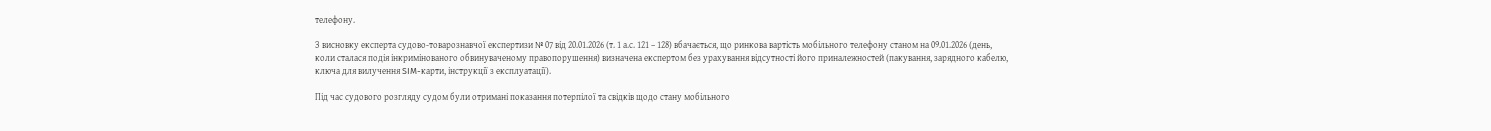телефону.

З висновку експерта судово-товарознавчої експертизи № 07 від 20.01.2026 (т. 1 а.с. 121 – 128) вбачається, що ринкова вартість мобільного телефону станом на 09.01.2026 (день, коли сталася подія інкримінованого обвинуваченому правопорушення) визначена експертом без урахування відсутності його приналежностей (пакування, зарядного кабелю, ключа для вилучення SIM-карти, інструкції з експлуатації).

Під час судового розгляду судом були отримані показання потерпілої та свідків щодо стану мобільного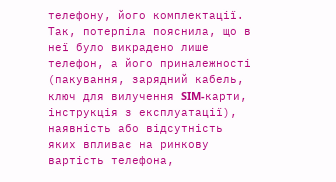телефону, його комплектації. Так, потерпіла пояснила, що в неї було викрадено лише телефон, а його приналежності (пакування, зарядний кабель, ключ для вилучення SIM-карти, інструкція з експлуатації), наявність або відсутність яких впливає на ринкову вартість телефона,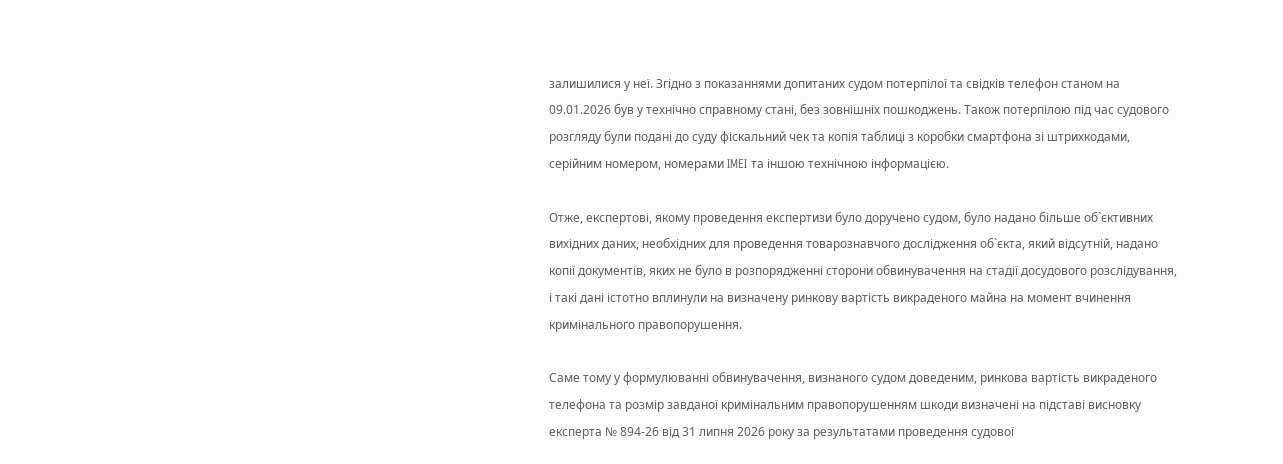залишилися у неї. Згідно з показаннями допитаних судом потерпілої та свідків телефон станом на 09.01.2026 був у технічно справному стані, без зовнішніх пошкоджень. Також потерпілою під час судового розгляду були подані до суду фіскальний чек та копія таблиці з коробки смартфона зі штрихкодами, серійним номером, номерами IMEI та іншою технічною інформацією.

Отже, експертові, якому проведення експертизи було доручено судом, було надано більше об`єктивних вихідних даних, необхідних для проведення товарознавчого дослідження об`єкта, який відсутній, надано копії документів, яких не було в розпорядженні сторони обвинувачення на стадії досудового розслідування, і такі дані істотно вплинули на визначену ринкову вартість викраденого майна на момент вчинення кримінального правопорушення.

Саме тому у формулюванні обвинувачення, визнаного судом доведеним, ринкова вартість викраденого телефона та розмір завданої кримінальним правопорушенням шкоди визначені на підставі висновку експерта № 894-26 від 31 липня 2026 року за результатами проведення судової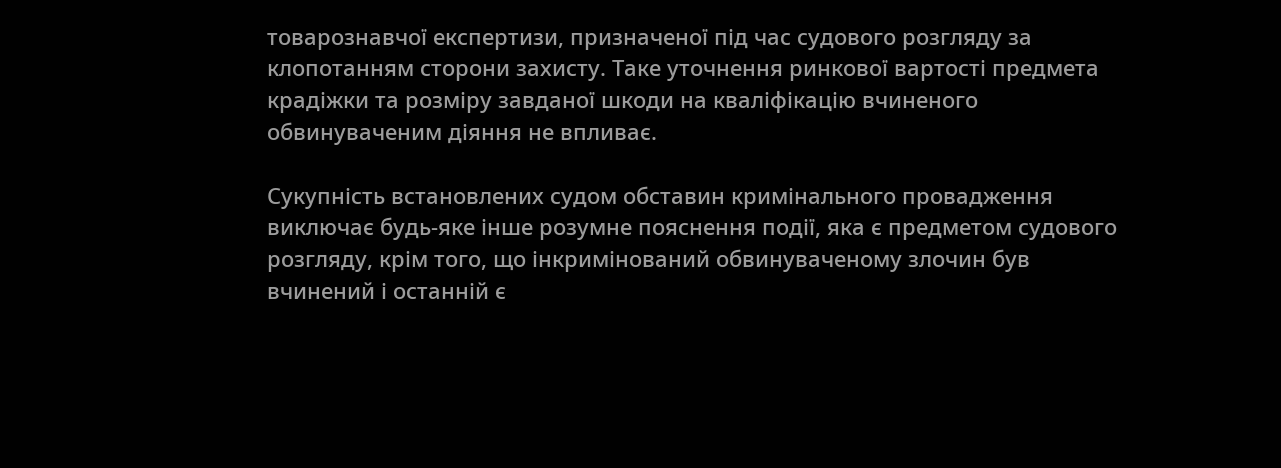товарознавчої експертизи, призначеної під час судового розгляду за клопотанням сторони захисту. Таке уточнення ринкової вартості предмета крадіжки та розміру завданої шкоди на кваліфікацію вчиненого обвинуваченим діяння не впливає.

Сукупність встановлених судом обставин кримінального провадження виключає будь-яке інше розумне пояснення події, яка є предметом судового розгляду, крім того, що інкримінований обвинуваченому злочин був вчинений і останній є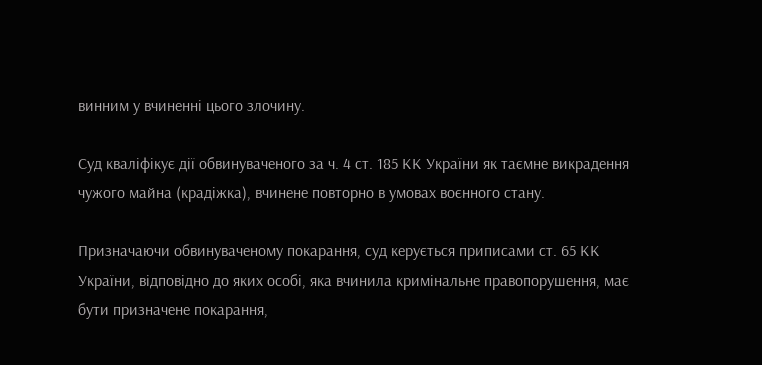винним у вчиненні цього злочину.

Суд кваліфікує дії обвинуваченого за ч. 4 ст. 185 КК України як таємне викрадення чужого майна (крадіжка), вчинене повторно в умовах воєнного стану.

Призначаючи обвинуваченому покарання, суд керується приписами ст. 65 КК України, відповідно до яких особі, яка вчинила кримінальне правопорушення, має бути призначене покарання,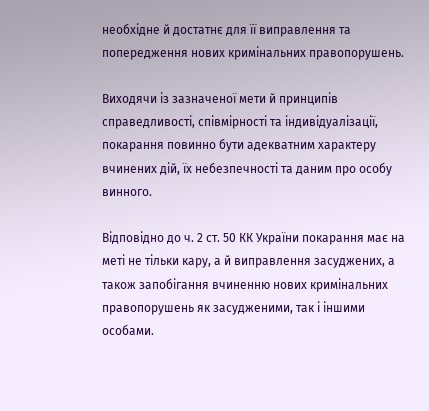необхідне й достатнє для її виправлення та попередження нових кримінальних правопорушень.

Виходячи із зазначеної мети й принципів справедливості, співмірності та індивідуалізації, покарання повинно бути адекватним характеру вчинених дій, їх небезпечності та даним про особу винного.

Відповідно до ч. 2 ст. 50 КК України покарання має на меті не тільки кару, а й виправлення засуджених, а також запобігання вчиненню нових кримінальних правопорушень як засудженими, так і іншими особами.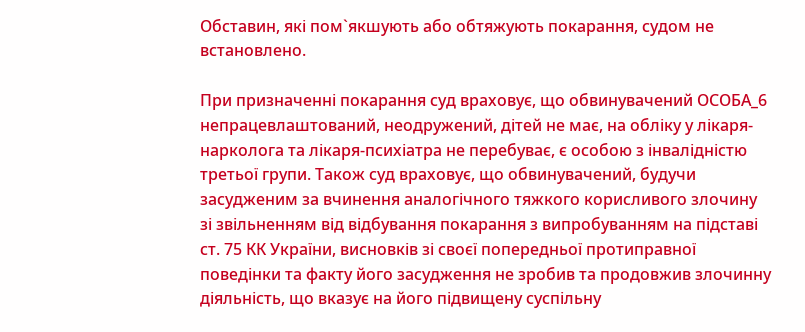Обставин, які пом`якшують або обтяжують покарання, судом не встановлено.

При призначенні покарання суд враховує, що обвинувачений ОСОБА_6 непрацевлаштований, неодружений, дітей не має, на обліку у лікаря-нарколога та лікаря-психіатра не перебуває, є особою з інвалідністю третьої групи. Також суд враховує, що обвинувачений, будучи засудженим за вчинення аналогічного тяжкого корисливого злочину зі звільненням від відбування покарання з випробуванням на підставі ст. 75 КК України, висновків зі своєї попередньої протиправної поведінки та факту його засудження не зробив та продовжив злочинну діяльність, що вказує на його підвищену суспільну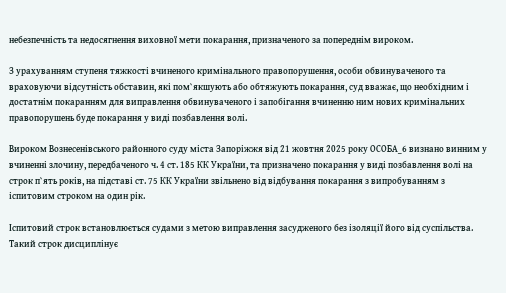небезпечність та недосягнення виховної мети покарання, призначеного за попереднім вироком.

З урахуванням ступеня тяжкості вчиненого кримінального правопорушення, особи обвинуваченого та враховуючи відсутність обставин, які пом`якшують або обтяжують покарання, суд вважає, що необхідним і достатнім покаранням для виправлення обвинуваченого і запобігання вчиненню ним нових кримінальних правопорушень буде покарання у виді позбавлення волі.

Вироком Вознесенівського районного суду міста Запоріжжя від 21 жовтня 2025 року ОСОБА_6 визнано винним у вчиненні злочину, передбаченого ч. 4 ст. 185 КК України, та призначено покарання у виді позбавлення волі на строк п`ять років, на підставі ст. 75 КК України звільнено від відбування покарання з випробуванням з іспитовим строком на один рік.

Іспитовий строк встановлюється судами з метою виправлення засудженого без ізоляції його від суспільства. Такий строк дисциплінує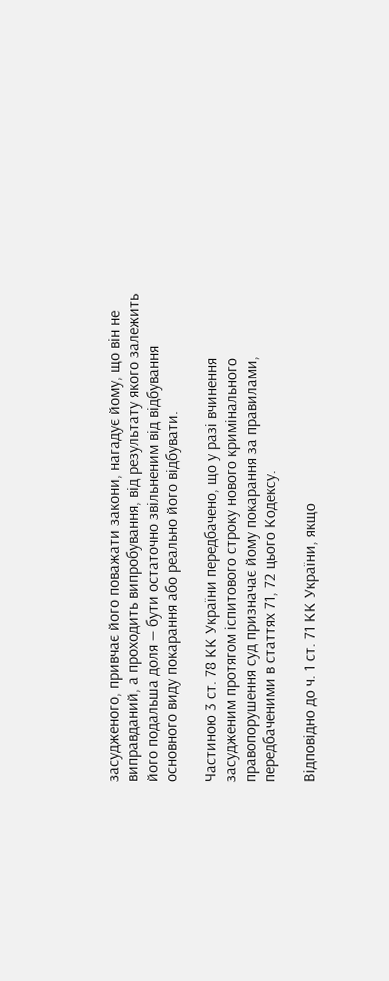засудженого, привчає його поважати закони, нагадує йому, що він не виправданий, а проходить випробування, від результату якого залежить його подальша доля — бути остаточно звільненим від відбування основного виду покарання або реально його відбувати.

Частиною 3 ст. 78 КК України передбачено, що у разі вчинення засудженим протягом іспитового строку нового кримінального правопорушення суд призначає йому покарання за правилами, передбаченими в статтях 71, 72 цього Кодексу.

Відповідно до ч. 1 ст. 71 КК України, якщо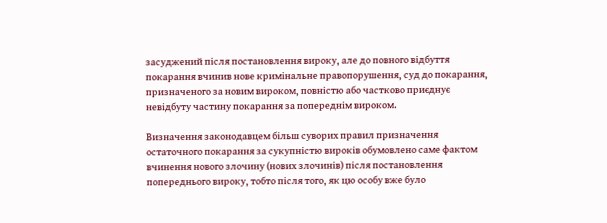засуджений після постановлення вироку, але до повного відбуття покарання вчинив нове кримінальне правопорушення, суд до покарання, призначеного за новим вироком, повністю або частково приєднує невідбуту частину покарання за попереднім вироком.

Визначення законодавцем більш суворих правил призначення остаточного покарання за сукупністю вироків обумовлено саме фактом вчинення нового злочину (нових злочинів) після постановлення попереднього вироку, тобто після того, як цю особу вже було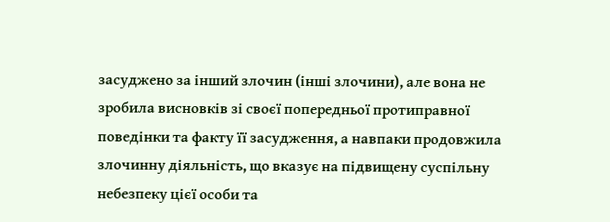засуджено за інший злочин (інші злочини), але вона не зробила висновків зі своєї попередньої протиправної поведінки та факту її засудження, а навпаки продовжила злочинну діяльність, що вказує на підвищену суспільну небезпеку цієї особи та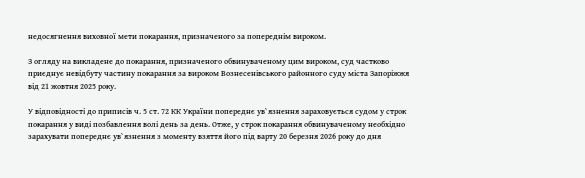недосягнення виховної мети покарання, призначеного за попереднім вироком.

З огляду на викладене до покарання, призначеного обвинуваченому цим вироком, суд частково приєднує невідбуту частину покарання за вироком Вознесенівського районного суду міста Запоріжжя від 21 жовтня 2025 року.

У відповідності до приписів ч. 5 ст. 72 КК України попереднє ув`язнення зараховується судом у строк покарання у виді позбавлення волі день за день. Отже, у строк покарання обвинуваченому необхідно зарахувати попереднє ув`язнення з моменту взяття його під варту 20 березня 2026 року до дня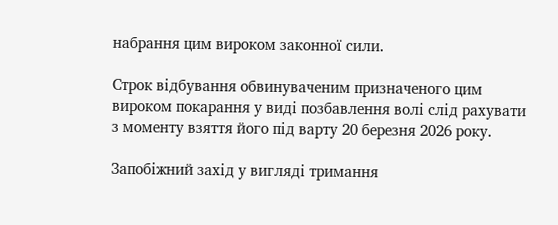набрання цим вироком законної сили.

Строк відбування обвинуваченим призначеного цим вироком покарання у виді позбавлення волі слід рахувати з моменту взяття його під варту 20 березня 2026 року.

Запобіжний захід у вигляді тримання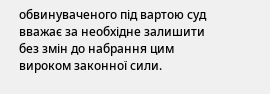обвинуваченого під вартою суд вважає за необхідне залишити без змін до набрання цим вироком законної сили.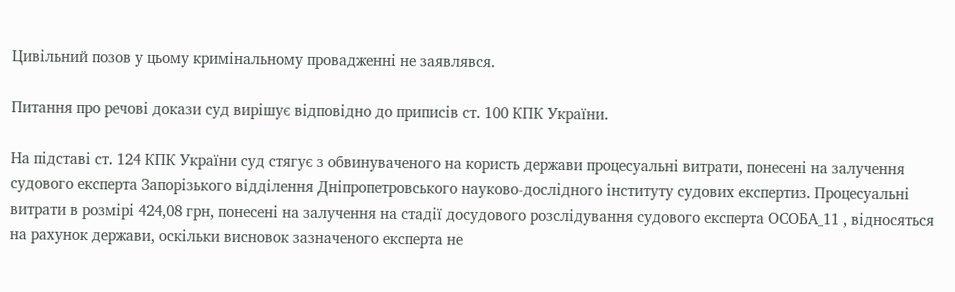Цивільний позов у цьому кримінальному провадженні не заявлявся.

Питання про речові докази суд вирішує відповідно до приписів ст. 100 КПК України.

На підставі ст. 124 КПК України суд стягує з обвинуваченого на користь держави процесуальні витрати, понесені на залучення судового експерта Запорізького відділення Дніпропетровського науково-дослідного інституту судових експертиз. Процесуальні витрати в розмірі 424,08 грн, понесені на залучення на стадії досудового розслідування судового експерта ОСОБА_11 , відносяться на рахунок держави, оскільки висновок зазначеного експерта не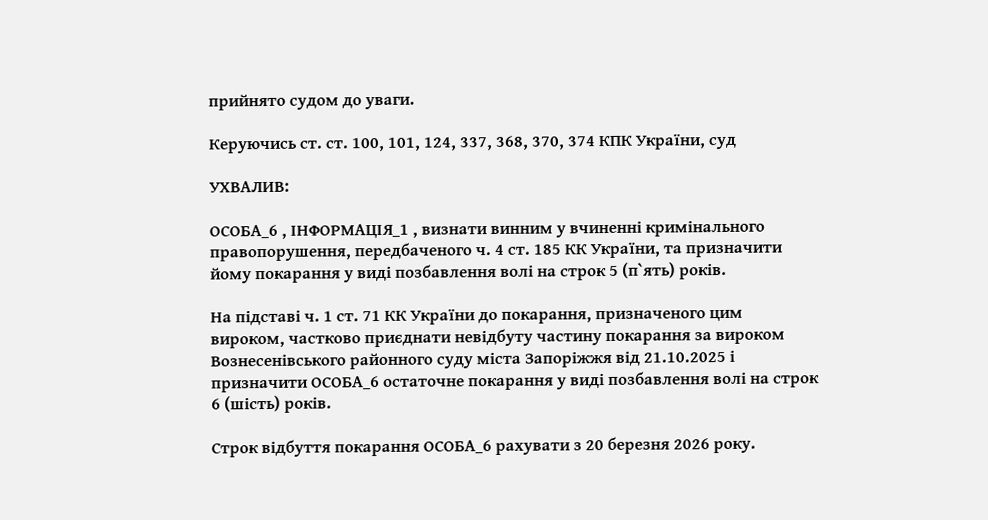прийнято судом до уваги.

Керуючись ст. ст. 100, 101, 124, 337, 368, 370, 374 КПК України, суд

УХВАЛИВ:

ОСОБА_6 , ІНФОРМАЦІЯ_1 , визнати винним у вчиненні кримінального правопорушення, передбаченого ч. 4 ст. 185 КК України, та призначити йому покарання у виді позбавлення волі на строк 5 (п`ять) років.

На підставі ч. 1 ст. 71 КК України до покарання, призначеного цим вироком, частково приєднати невідбуту частину покарання за вироком Вознесенівського районного суду міста Запоріжжя від 21.10.2025 і призначити ОСОБА_6 остаточне покарання у виді позбавлення волі на строк 6 (шість) років.

Строк відбуття покарання ОСОБА_6 рахувати з 20 березня 2026 року.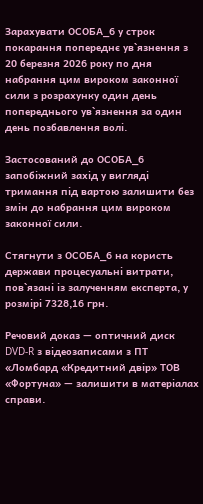Зарахувати ОСОБА_6 у строк покарання попереднє ув`язнення з 20 березня 2026 року по дня набрання цим вироком законної сили з розрахунку один день попереднього ув`язнення за один день позбавлення волі.

Застосований до ОСОБА_6 запобіжний захід у вигляді тримання під вартою залишити без змін до набрання цим вироком законної сили.

Стягнути з ОСОБА_6 на користь держави процесуальні витрати, пов`язані із залученням експерта, у розмірі 7328,16 грн.

Речовий доказ — оптичний диск DVD-R з відеозаписами з ПТ «Ломбард «Кредитний двір» ТОВ «Фортуна» — залишити в матеріалах справи.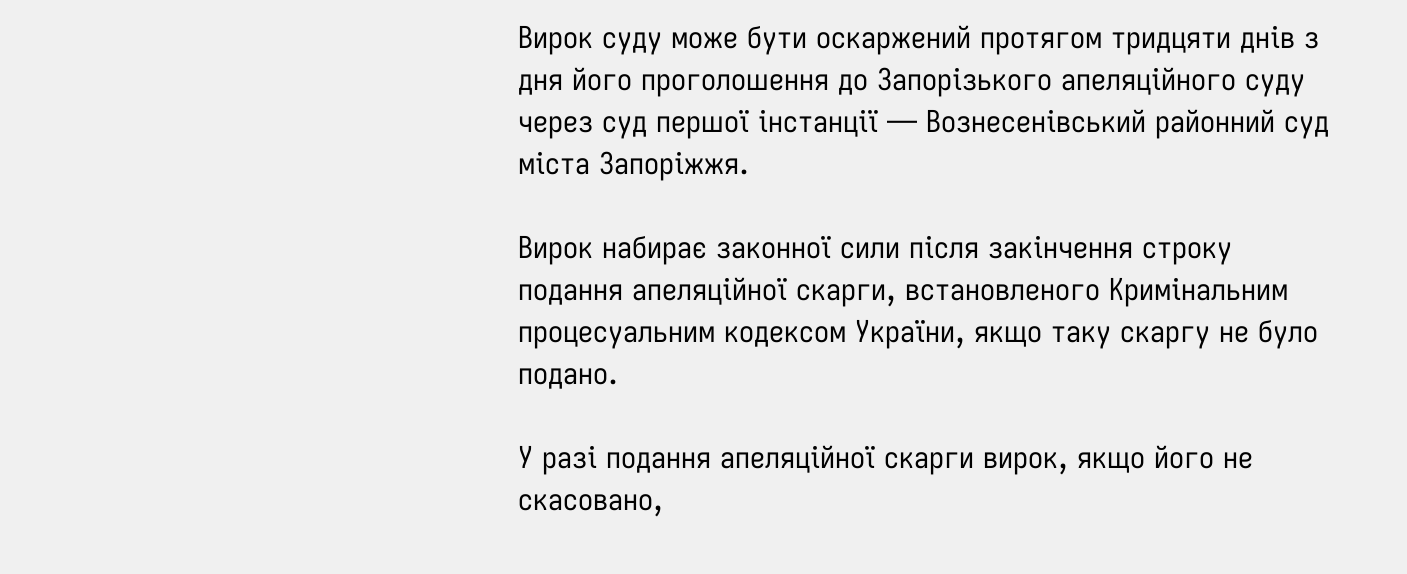Вирок суду може бути оскаржений протягом тридцяти днів з дня його проголошення до Запорізького апеляційного суду через суд першої інстанції — Вознесенівський районний суд міста Запоріжжя.

Вирок набирає законної сили після закінчення строку подання апеляційної скарги, встановленого Кримінальним процесуальним кодексом України, якщо таку скаргу не було подано.

У разі подання апеляційної скарги вирок, якщо його не скасовано,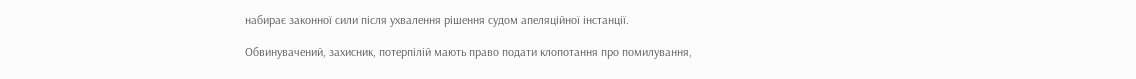набирає законної сили після ухвалення рішення судом апеляційної інстанції.

Обвинувачений, захисник, потерпілій мають право подати клопотання про помилування,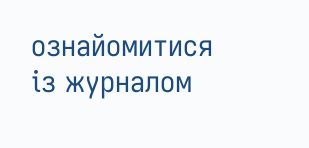ознайомитися із журналом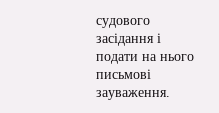судового засідання і подати на нього письмові зауваження.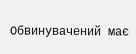Обвинувачений має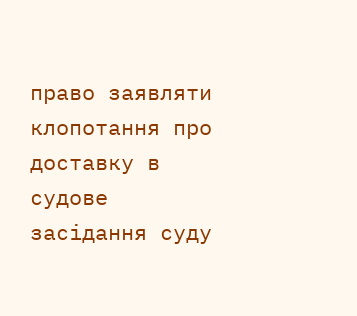право заявляти клопотання про доставку в судове засідання суду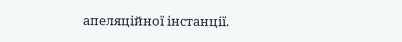апеляційної інстанції.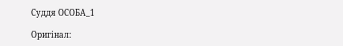Суддя ОСОБА_1

Оригінал: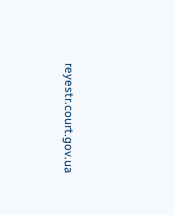reyestr.court.gov.ua